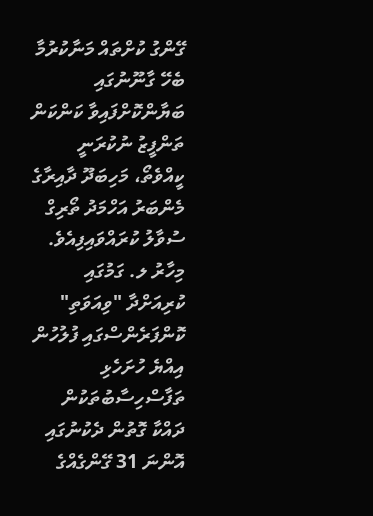ގޭންގު ކުށްތައް މަނާކުރުމާ ބެހޭ ގާނޫނުގައި ބަޔާންކޮށްފައިވާ ކަންކަން ތަންފީޒު ނުކުރަނީ ކީއްވެތޯ، މަހިބަދޫ ދާއިރާގެ މެންބަރު އަހްމަދު ތޯރިގް ސުވާލު ކުރައްވައިފިއެވެ.
މިހާރު ލ. ގަމުގައި ކުރިއަށްދާ "ވިއަވަތި" ކޮންފަރެންސްގައި ފުލުހުން އިއްޔެ ހުށަހެޅި ތަފާސްހިސާބުތަކުން ދައްކާ ގޮތުން ދެކުނުގައި އޮންނަ 31 ގޭންގެއްގެ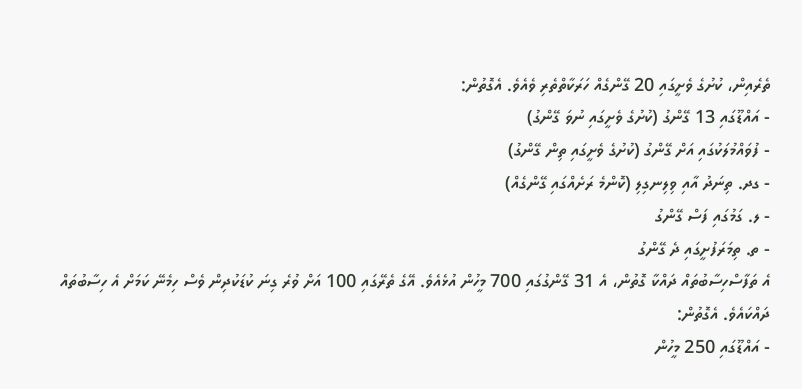ތެރެއިން، ކުށުގެ ވެށީގައި 20 ގޭންގެއް ހަރަކާތްތެރި ވެއެވެ. އެގޮތުން:
- އައްޑޫގައި 13 ގޭންގު (ކުށުގެ ވެށީގައި ނުވަ ގޭންގު)
- ފުވައްމުލަކުގައި އަށް ގޭންގު (ކުށުގެ ވެށީގައި ތިން ގޭންގު)
- ގދ. ތިނަދު އާއި ވިލިނގިލި (ކޮންމެ ރަށެއްގައި ގޭންގެއް)
- ލ. ގަމުގައި ފަސް ގޭންގު
- ތ. ތިމަރަފުށީގައި ދެ ގޭންގު
އެ ތަފާސްހިސާބުތައް ދައްކާ ގޮތުން، އެ 31 ގޭންގުގައި 700 މީހުން އުޅެއެވެ. އޭގެ ތެރޭގައި 100 އަށް ވުރެ ގިނަ ކުޑަކުދިން ވެސް ހިމެނޭ ކަމަށް އެ ހިސާބުތައް ދައްކައެވެ. އެގޮތުން:
- އައްޑޫގައި 250 މީހުން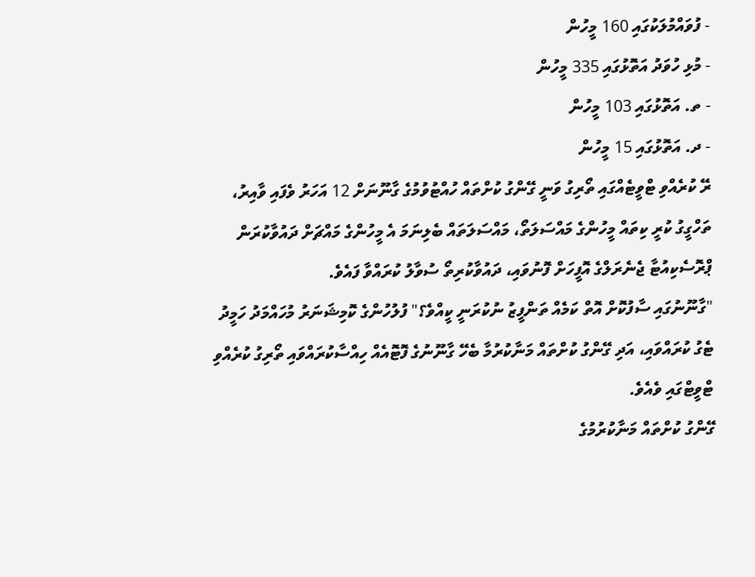- ފުވައްމުލަކުގައި 160 މީހުން
- މުޅި ހުވަދު އަތޮޅުގައި 335 މީހުން
- ތ. އަތޮޅުގައި 103 މީހުން
- ދ. އަތޮޅުގައި 15 މީހުން
ރޭ ކުރެއްވި ޓްވީޓެއްގައި ތޯރިގު ވަނީ ގޭންގު ކުށްތައް ހުއްޓުވުމުގެ ގާނޫނަށް 12 އަހަރު ވެފައި ވާއިރު، ތަހްގީގު ކުރީ ކިތައް މީހުންގެ މައްސަލަތޯ، މައްސަލަތައް ބެލިނަމަ އެ މީހުންގެ މައްޗަށް ދައުވާކުރަން ޕްރޮސެކިއުޓާ ޖެނެރަލްގެ އޮފީހަށް ފޮނުވައި، ދައުވާކުރިތޯ ސުވާލު ކުރައްވާ ފައެވެ.
"ގާނޫނުގައި ސާފުކޮށް އޮތް ކަމެއް ތަންފީޒު ނުކުރަނީ ކީއްވެ؟" ފުލުހުންގެ ކޮމިޝަނަރު މުހައްމަދު ހަމީދު ޓެގު ކުރައްވައި، އަދި ގޭންގު ކުށްތައް މަނާކުރުމާ ބެހޭ ގާނޫނުގެ ފޮޓޮއެއް ހިއްސާކުރައްވައި ތޯރިގު ކުރެއްވި ޓްވީޓްގައި ވެއެވެ.
ގޭންގު ކުށްތައް މަނާކުރުމުގެ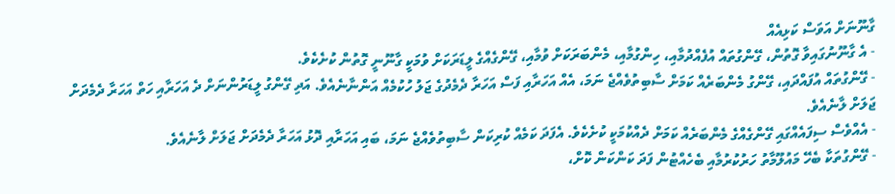ގާނޫނަށް އަވަސް ކަޅިއެއް
- އެ ގާނޫނުގައިވާ ގޮތުން، ގޭންގުތައް އުފެއްދުމާއި، ހިންގުމާއި، މެންބަރަކަށް ވުމާއި، ގޭންގެއްގެ ލީޑަރަކަށް ވުމަކީ ގާނޫނީ ގޮތުން ކުށެކެވެ.
- ގޭންގުތައް އުފައްދައި، ގޭންގު މެންބަރެއް ކަމަށް ސާބިތުވެއްޖެ ނަމަ، އެއް އަހަރާއި ފަސް އަހަރާ ދެމެދުގެ ޖަލު ހުކުމެއް އަންނާނެއެވެ. އަދި ގޭންގު ލީޑަރުންނަށް ދެ އަހަރާއި ހަތް އަހަރާ ދެމެދަށް ޖަލަށް ލާނެއެވެ.
- އެއްވެސް ސިފައެއްގައި ގޭންގެއްގެ މެންބަރެއް ކަމަށް ދެއްކުމަކީ ކުށެކެވެ. އެފަދަ ކަމެއް ކުރިކަން ސާބިތުވެއްޖެ ނަމަ، ބައި އަހަރާއި ދޮޅު އަހަރާ ދެމެދަށް ޖަލަށް ލާނެއެވެ.
- ގޭންގުތަކާ ބެހޭ މައުލޫމާތު ހަރުކުރުމާއި ބެހެއްޓުން ފަދަ ކަންކަން ކޮށް،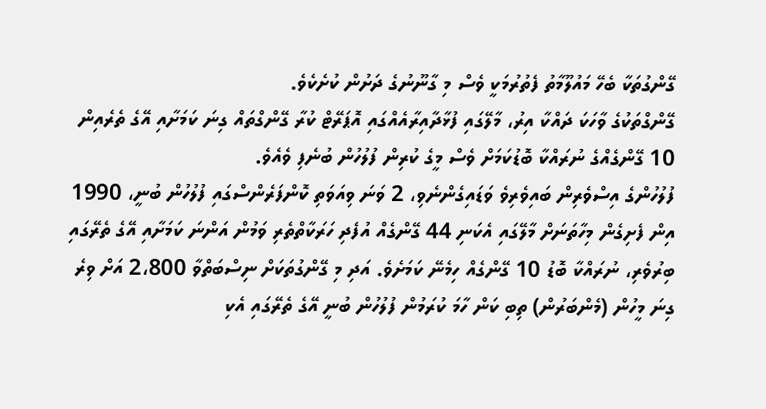ގޭންގުތަކާ ބެހޭ މައުލޫމާތު ފެތުރުމަކީ ވެސް މި ގާނޫނުގެ ދަށުން ކުށެކެވެ.
ގޭންގްތަކުގެ ވާހަކަ ދައްކާ އިރު، މާލޭގައި ފުޅާދާއިރާއެއްގައި އޮޕަރޭޓް ކުރާ ގޭންގްތައް ގިނަ ކަމަށާއި އޭގެ ތެރެއިން 10 ގޭންގެއްގެ ނުރައްކާ ބޮޑުކަމަށް ވެސް މީގެ ކުރިން ފުލުހުން ބުނެފި ވެއެވެ.
ފުލުހުންގެ އިސްވެރިން ބައިވެރިވެ ވަޑައިގެންނެވި، 2 ވަނަ ވިއަވަތި ކޮންފަރެންސްގައި ފުލުހުން ބުނީ، 1990 އިން ފެށިގެން މިހާތަނަށް މާލޭގައި އެކަނި 44 ގޭންގެއް އުފެދި ހަރަކާތްތެރި ވަމުން އަންނަ ކަމަށާއި އޭގެ ތެރޭގައި ބިރުވެރި، ނުރައްކާ ބޮޑު 10 ގޭންގެއް ހިމެނޭ ކަމަށެވެ. އަދި މި ގޭންގުތަކަށް ނިސްބަތްވާ 2،800 އަށް ވިރެ ގިނަ މީހުން (މެންބަރުން) ތިބި ކަން ހާމަ ކުރަމުން ފުލުހުން ބުނީ އޭގެ ތެރޭގައި އެކި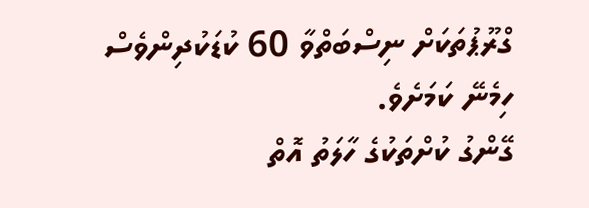ގްރޫޕުތަކަށް ނިސްބަތްވާ 60 ކުޑަކުދިންވެސް ހިމެނޭ ކަމަށެވެ.
ގޭންގު ކުށްތަކުގެ ހާލަތު އޮތް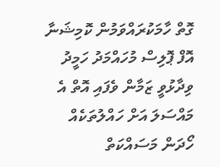ގޮތް ހާމަކުރައްވަމުން ކޮމިޝަނާ އޮފް ޕޮލިސް މުހައްމަދު ހަމީދު ވިދާޅުވީ ޒަމާން ވެފައި އޮތް އެ މައްސަލަ އަށް ހައްލުތަކެއް ހޯދަން މަސައްކަތް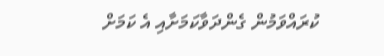ކުރައްވަމުން ގެންދަވާކަމަށާއި އެ ކަމަށް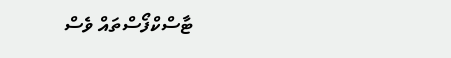ޓާސްކްފޯސްތައް ވެސް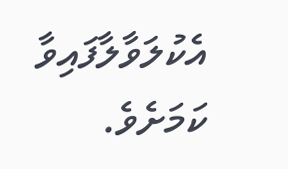އެކުލަވާލާފައިވާ ކަމަށެވެ.